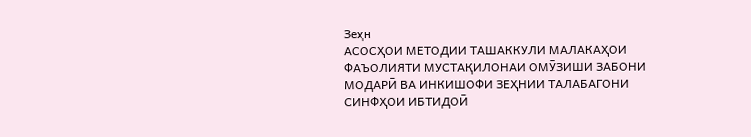Зеҳн
АСОСҲОИ МЕТОДИИ ТАШАККУЛИ МАЛАКАҲОИ ФАЪОЛИЯТИ МУСТАҚИЛОНАИ ОМӮЗИШИ ЗАБОНИ МОДАРӢ ВА ИНКИШОФИ ЗЕҲНИИ ТАЛАБАГОНИ СИНФҲОИ ИБТИДОӢ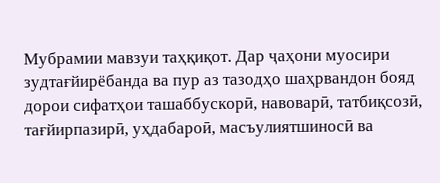Мубрамии мавзуи таҳқиқот. Дар ҷаҳони муосири зудтағйирёбанда ва пур аз тазодҳо шаҳрвандон бояд дорои сифатҳои ташаббускорӣ, навоварӣ, татбиқсозӣ, тағйирпазирӣ, уҳдабароӣ, масъулиятшиносӣ ва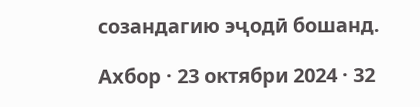созандагию эҷодӣ бошанд.

Ахбор · 23 октябри 2024 · 32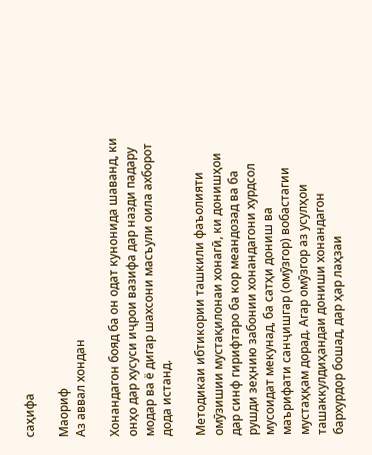саҳифа

Маориф
Аз аввал хондан

Хонандагон бояд ба он одат кунонида шаванд, ки онҳо дар хусуси иҷрои вазифа дар назди падару модар ва ё дигар шахсони масъули оила ахборот дода истанд.

Методикаи ибтикории ташкили фаъолияти омӯзишии мустақилонаи хонагӣ, ки донишҳои дар синф гирифтаро ба кор меандозад ва ба рушди зеҳнию забонии хонандагони хурдсол мусоидат мекунад, ба сатҳи дониш ва маърифати санҷишгар (омӯзгор) вобастагии мустаҳқам дорад. Агар омӯзгор аз усулҳои ташаккулдиҳандаи дониши хонандагон бархурдор бошад, дар ҳар лаҳзаи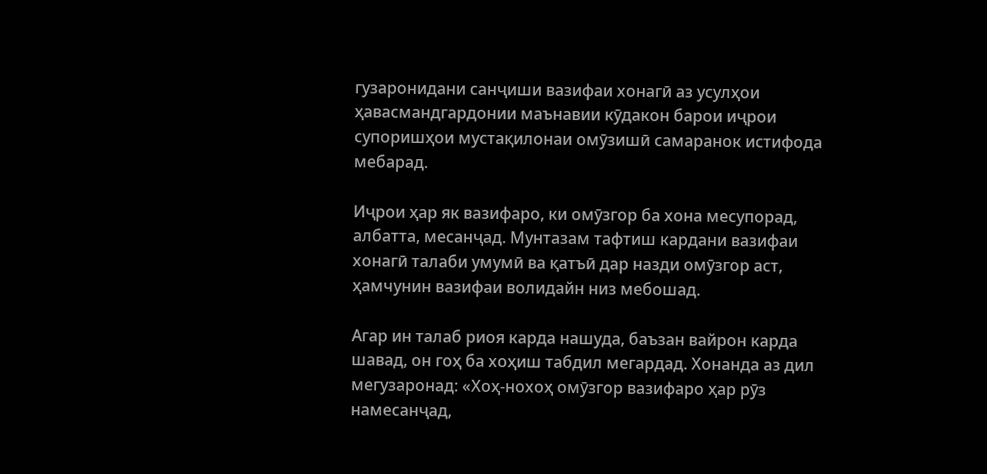гузаронидани санҷиши вазифаи хонагӣ аз усулҳои ҳавасмандгардонии маънавии кӯдакон барои иҷрои супоришҳои мустақилонаи омӯзишӣ самаранок истифода мебарад.

Иҷрои ҳар як вазифаро, ки омӯзгор ба хона месупорад, албатта, месанҷад. Мунтазам тафтиш кардани вазифаи хонагӣ талаби умумӣ ва қатъӣ дар назди омӯзгор аст, ҳамчунин вазифаи волидайн низ мебошад.

Агар ин талаб риоя карда нашуда, баъзан вайрон карда шавад, он гоҳ ба хоҳиш табдил мегардад. Хонанда аз дил мегузаронад: «Хоҳ-нохоҳ омӯзгор вазифаро ҳар рӯз намесанҷад,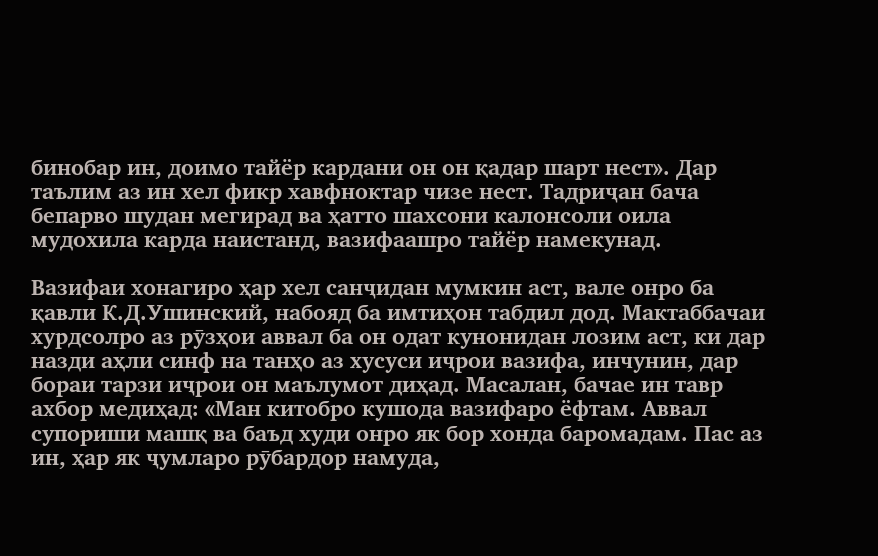бинобар ин, доимо тайёр кардани он он қадар шарт нест». Дар таълим аз ин хел фикр хавфноктар чизе нест. Тадриҷан бача бепарво шудан мегирад ва ҳатто шахсони калонсоли оила мудохила карда наистанд, вазифаашро тайёр намекунад.

Вазифаи хонагиро ҳар хел санҷидан мумкин аст, вале онро ба қавли К.Д.Ушинский, набояд ба имтиҳон табдил дод. Мактаббачаи хурдсолро аз рӯзҳои аввал ба он одат кунонидан лозим аст, ки дар назди аҳли синф на танҳо аз хусуси иҷрои вазифа, инчунин, дар бораи тарзи иҷрои он маълумот диҳад. Масалан, бачае ин тавр ахбор медиҳад: «Ман китобро кушода вазифаро ёфтам. Аввал супориши машқ ва баъд худи онро як бор хонда баромадам. Пас аз ин, ҳар як ҷумларо рӯбардор намуда,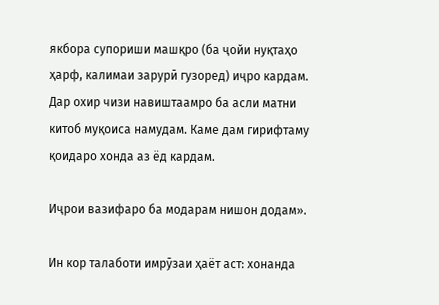якбора супориши машқро (ба ҷойи нуқтаҳо ҳарф, калимаи зарурӣ гузоред) иҷро кардам. Дар охир чизи навиштаамро ба асли матни китоб муқоиса намудам. Каме дам гирифтаму қоидаро хонда аз ёд кардам.

Иҷрои вазифаро ба модарам нишон додам».

Ин кор талаботи имрӯзаи ҳаёт аст: хонанда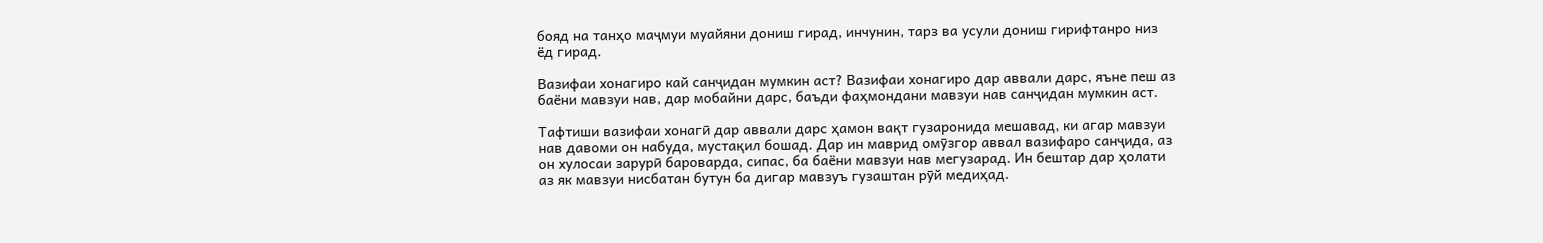бояд на танҳо маҷмуи муайяни дониш гирад, инчунин, тарз ва усули дониш гирифтанро низ ёд гирад.

Вазифаи хонагиро кай санҷидан мумкин аст? Вазифаи хонагиро дар аввали дарс, яъне пеш аз баёни мавзуи нав, дар мобайни дарс, баъди фаҳмондани мавзуи нав санҷидан мумкин аст.

Тафтиши вазифаи хонагӣ дар аввали дарс ҳамон вақт гузаронида мешавад, ки агар мавзуи нав давоми он набуда, мустақил бошад. Дар ин маврид омӯзгор аввал вазифаро санҷида, аз он хулосаи зарурӣ бароварда, сипас, ба баёни мавзуи нав мегузарад. Ин бештар дар ҳолати аз як мавзуи нисбатан бутун ба дигар мавзуъ гузаштан рӯй медиҳад.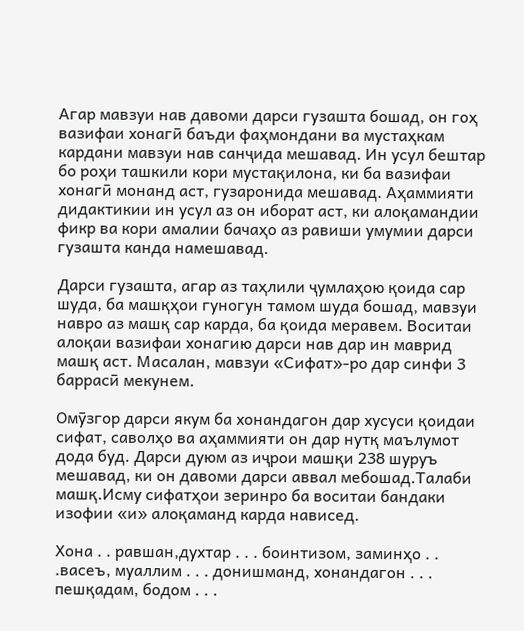Агар мавзуи нав давоми дарси гузашта бошад, он гоҳ вазифаи хонагӣ баъди фаҳмондани ва мустаҳкам кардани мавзуи нав санҷида мешавад. Ин усул бештар бо роҳи ташкили кори мустақилона, ки ба вазифаи хонагӣ монанд аст, гузаронида мешавад. Аҳаммияти дидактикии ин усул аз он иборат аст, ки алоқамандии фикр ва кори амалии бачаҳо аз равиши умумии дарси гузашта канда намешавад.

Дарси гузашта, агар аз таҳлили ҷумлаҳою қоида сар шуда, ба машқҳои гуногун тамом шуда бошад, мавзуи навро аз машқ сар карда, ба қоида меравем. Воситаи алоқаи вазифаи хонагию дарси нав дар ин маврид машқ аст. Масалан, мавзуи «Сифат»-ро дар синфи 3 баррасӣ мекунем.

Омӯзгор дарси якум ба хонандагон дар хусуси қоидаи сифат, саволҳо ва аҳаммияти он дар нутқ маълумот дода буд. Дарси дуюм аз иҷрои машқи 238 шуруъ мешавад, ки он давоми дарси аввал мебошад.Талаби машқ.Исму сифатҳои зеринро ба воситаи бандаки изофии «и» алоқаманд карда нависед.

Хона . . равшан,духтар . . . боинтизом, заминҳо . . .васеъ, муаллим . . . донишманд, хонандагон . . . пешқадам, бодом . . .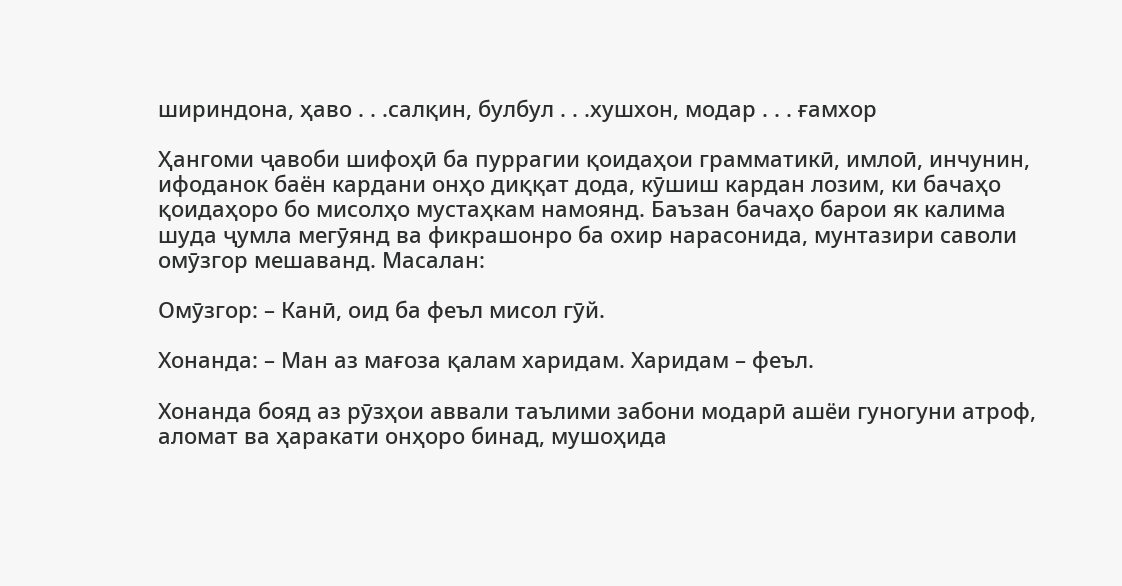шириндона, ҳаво . . .салқин, булбул . . .хушхон, модар . . . ғамхор

Ҳангоми ҷавоби шифоҳӣ ба пуррагии қоидаҳои грамматикӣ, имлоӣ, инчунин, ифоданок баён кардани онҳо диққат дода, кӯшиш кардан лозим, ки бачаҳо қоидаҳоро бо мисолҳо мустаҳкам намоянд. Баъзан бачаҳо барои як калима шуда ҷумла мегӯянд ва фикрашонро ба охир нарасонида, мунтазири саволи омӯзгор мешаванд. Масалан:

Омӯзгор: – Канӣ, оид ба феъл мисол гӯй.

Хонанда: – Ман аз мағоза қалам харидам. Харидам – феъл.

Хонанда бояд аз рӯзҳои аввали таълими забони модарӣ ашёи гуногуни атроф, аломат ва ҳаракати онҳоро бинад, мушоҳида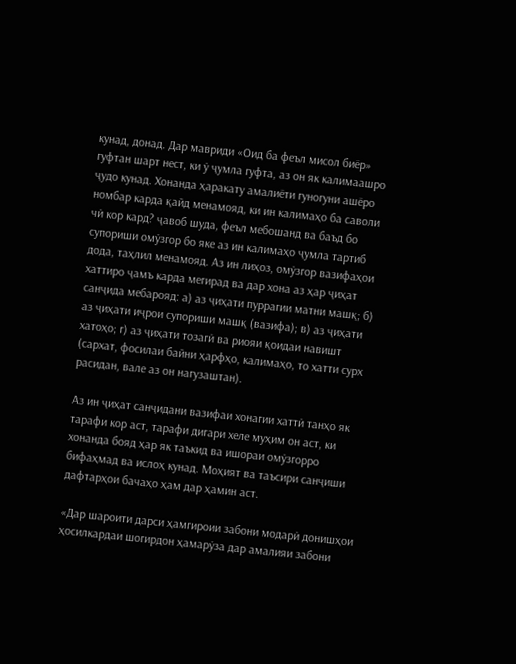кунад, донад. Дар мавриди «Оид ба феъл мисол биёр» гуфтан шарт нест, ки ӯ ҷумла гуфта, аз он як калимаашро ҷудо кунад. Хонанда ҳаракату амалиёти гуногуни ашёро номбар карда қайд менамояд, ки ин калимаҳо ба саволи чӣ кор кард? ҷавоб шуда, феъл мебошанд ва баъд бо супориши омӯзгор бо яке аз ин калимаҳо ҷумла тартиб дода, таҳлил менамояд. Аз ин лиҳоз, омӯзгор вазифаҳои хаттиро ҷамъ карда мегирад ва дар хона аз ҳар ҷиҳат санҷида мебарояд: а) аз ҷиҳати пуррагии матни машқ; б) аз ҷиҳати иҷрои супориши машқ (вазифа); в) аз ҷиҳати хатоҳо; г) аз ҷиҳати тозагӣ ва риояи қоидаи навишт (сархат, фосилаи байни ҳарфҳо, калимаҳо, то хатти сурх расидан, вале аз он нагузаштан).

Аз ин ҷиҳат санҷидани вазифаи хонагии хаттӣ танҳо як тарафи кор аст, тарафи дигари хеле муҳим он аст, ки хонанда бояд ҳар як таъкид ва ишораи омӯзгорро бифаҳмад ва ислоҳ кунад. Моҳият ва таъсири санҷиши дафтарҳои бачаҳо ҳам дар ҳамин аст.

«Дар шароити дарси ҳамгироии забони модарӣ донишҳои ҳосилкардаи шогирдон ҳамарӯза дар амалияи забони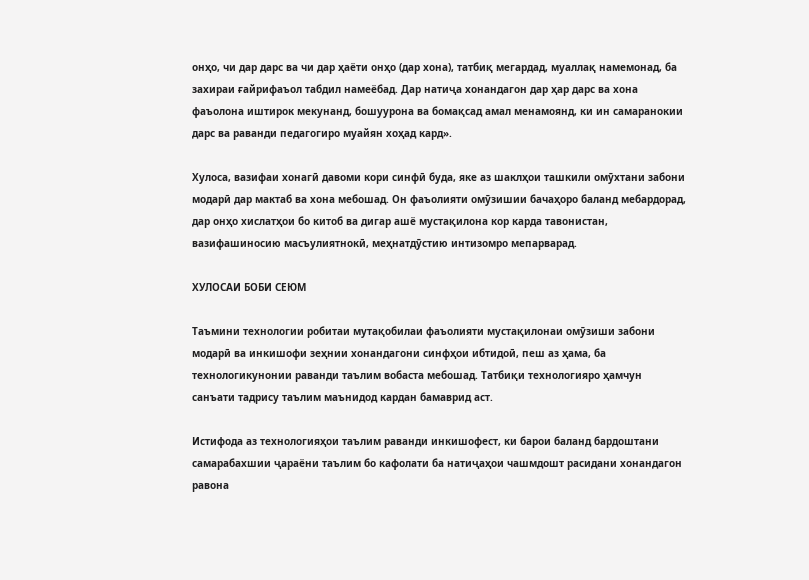онҳо, чи дар дарс ва чи дар ҳаёти онҳо (дар хона), татбиқ мегардад, муаллақ намемонад, ба захираи ғайрифаъол табдил намеёбад. Дар натиҷа хонандагон дар ҳар дарс ва хона фаъолона иштирок мекунанд, бошуурона ва бомақсад амал менамоянд, ки ин самаранокии дарс ва раванди педагогиро муайян хоҳад кард».

Хулоса, вазифаи хонагӣ давоми кори синфӣ буда, яке аз шаклҳои ташкили омӯхтани забони модарӣ дар мактаб ва хона мебошад. Он фаъолияти омӯзишии бачаҳоро баланд мебардорад, дар онҳо хислатҳои бо китоб ва дигар ашё мустақилона кор карда тавонистан, вазифашиносию масъулиятнокӣ, меҳнатдӯстию интизомро мепарварад.

ХУЛОСАИ БОБИ СЕЮМ

Таъмини технологии робитаи мутақобилаи фаъолияти мустақилонаи омӯзиши забони модарӣ ва инкишофи зеҳнии хонандагони синфҳои ибтидоӣ, пеш аз ҳама, ба технологикунонии раванди таълим вобаста мебошад. Татбиқи технологияро ҳамчун санъати тадрису таълим маънидод кардан бамаврид аст.

Истифода аз технологияҳои таълим раванди инкишофест, ки барои баланд бардоштани самарабахшии ҷараёни таълим бо кафолати ба натиҷаҳои чашмдошт расидани хонандагон равона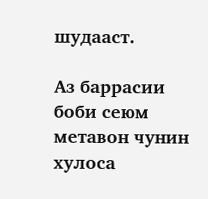шудааст.

Аз баррасии боби сеюм метавон чунин хулоса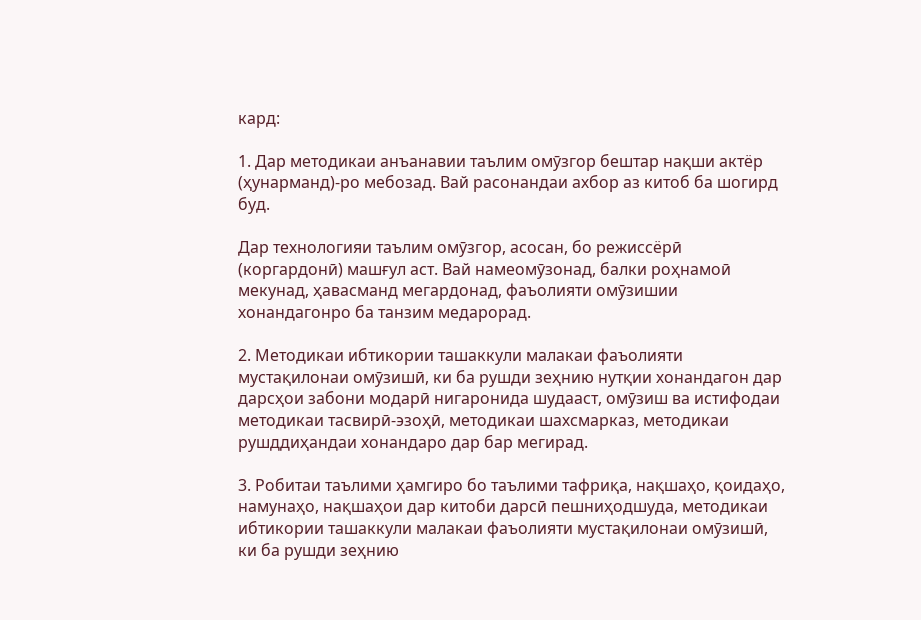кард:

1. Дар методикаи анъанавии таълим омӯзгор бештар нақши актёр (ҳунарманд)-ро мебозад. Вай расонандаи ахбор аз китоб ба шогирд буд.

Дар технологияи таълим омӯзгор, асосан, бо режиссёрӣ (коргардонӣ) машғул аст. Вай намеомӯзонад, балки роҳнамоӣ мекунад, ҳавасманд мегардонад, фаъолияти омӯзишии хонандагонро ба танзим медарорад.

2. Методикаи ибтикории ташаккули малакаи фаъолияти мустақилонаи омӯзишӣ, ки ба рушди зеҳнию нутқии хонандагон дар дарсҳои забони модарӣ нигаронида шудааст, омӯзиш ва истифодаи методикаи тасвирӣ-эзоҳӣ, методикаи шахсмарказ, методикаи рушддиҳандаи хонандаро дар бар мегирад.

3. Робитаи таълими ҳамгиро бо таълими тафриқа, нақшаҳо, қоидаҳо, намунаҳо, нақшаҳои дар китоби дарсӣ пешниҳодшуда, методикаи ибтикории ташаккули малакаи фаъолияти мустақилонаи омӯзишӣ, ки ба рушди зеҳнию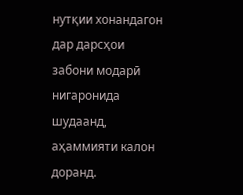нутқии хонандагон дар дарсҳои забони модарӣ нигаронида шудаанд, аҳаммияти калон доранд.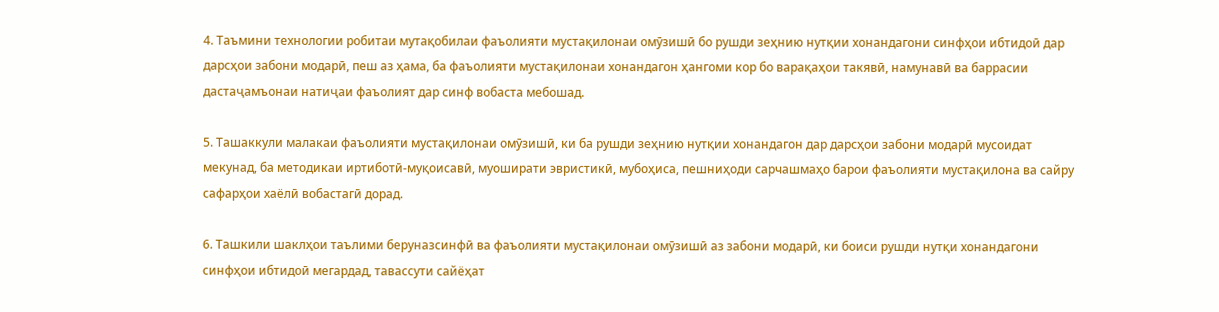4. Таъмини технологии робитаи мутақобилаи фаъолияти мустақилонаи омӯзишӣ бо рушди зеҳнию нутқии хонандагони синфҳои ибтидоӣ дар дарсҳои забони модарӣ, пеш аз ҳама, ба фаъолияти мустақилонаи хонандагон ҳангоми кор бо варақаҳои такявӣ, намунавӣ ва баррасии дастаҷамъонаи натиҷаи фаъолият дар синф вобаста мебошад.

5. Ташаккули малакаи фаъолияти мустақилонаи омӯзишӣ, ки ба рушди зеҳнию нутқии хонандагон дар дарсҳои забони модарӣ мусоидат мекунад, ба методикаи иртиботӣ-муқоисавӣ, муоширати эвристикӣ, мубоҳиса, пешниҳоди сарчашмаҳо барои фаъолияти мустақилона ва сайру сафарҳои хаёлӣ вобастагӣ дорад.

6. Ташкили шаклҳои таълими беруназсинфӣ ва фаъолияти мустақилонаи омӯзишӣ аз забони модарӣ, ки боиси рушди нутқи хонандагони синфҳои ибтидоӣ мегардад, тавассути сайёҳат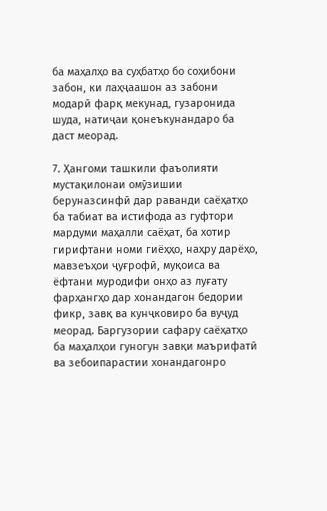ба маҳалҳо ва суҳбатҳо бо соҳибони забон, ки лаҳҷаашон аз забони модарӣ фарқ мекунад, гузаронида шуда, натиҷаи қонеъкунандаро ба даст меорад.

7. Ҳангоми ташкили фаъолияти мустақилонаи омӯзишии беруназсинфӣ дар раванди саёҳатҳо ба табиат ва истифода аз гуфтори мардуми маҳалли саёҳат, ба хотир гирифтани номи гиёҳҳо, наҳру дарёҳо, мавзеъҳои ҷуғрофӣ, муқоиса ва ёфтани муродифи онҳо аз луғату фарҳангҳо дар хонандагон бедории фикр, завқ ва кунҷковиро ба вуҷуд меорад. Баргузории сафару саёҳатҳо ба маҳалҳои гуногун завқи маърифатӣ ва зебоипарастии хонандагонро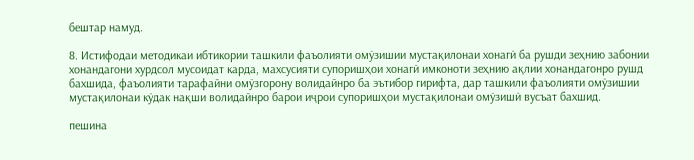бештар намуд.

8. Истифодаи методикаи ибтикории ташкили фаъолияти омӯзишии мустақилонаи хонагӣ ба рушди зеҳнию забонии хонандагони хурдсол мусоидат карда, махсусияти супоришҳои хонагӣ имконоти зеҳнию ақлии хонандагонро рушд бахшида, фаъолияти тарафайни омӯзгорону волидайнро ба эътибор гирифта, дар ташкили фаъолияти омӯзишии мустақилонаи кӯдак нақши волидайнро барои иҷрои супоришҳои мустақилонаи омӯзишӣ вусъат бахшид.

пешина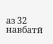аз 32
навбатӣ